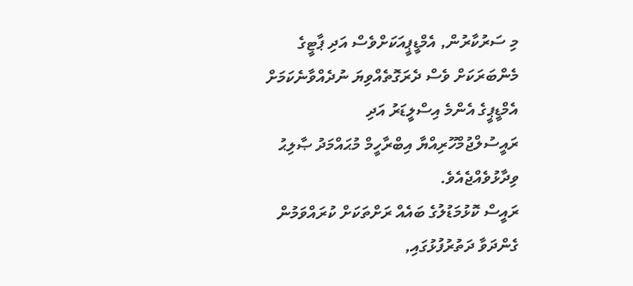މި ސަރުކާރުން, އެމްޑީޕީއަކަށްވެސް އަދި ޕާޓީގެ މެންބަރަކަށް ވެސް ދެރަގޮތެއްވިޔަ ނުދެއްވާނެކަމަށް އެމްޑީޕީގެ އެންމެ އިސްލީޑަރު އަދި ރައީސުލްޖުމްހޫރިއްޔާ އިބްރާހީމް މުޙައްމަދު ޞާލިޙު ވިދާޅުވެއްޖެއެވެ.
ރައީސް ކޮޅުމަޑުލުގެ ބައެއް ރަށްތަކަށް ކުރައްވަމުން ގެންދަވާ ދަތުރުފުޅުގައި,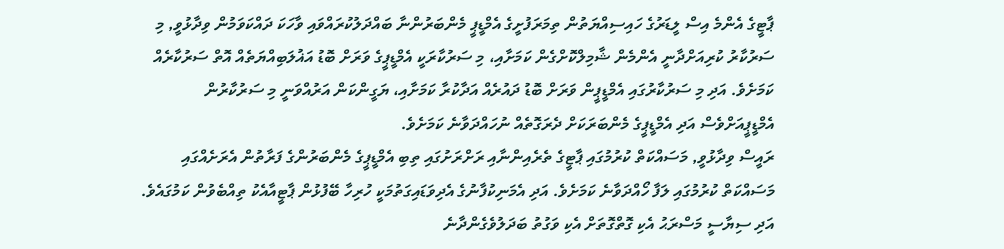ޕާޓީގެ އެންމެ އިސް ލީޑަރުގެ ހައިސިއްޔަތުން ތިމަރަފުށީގެ އެމްޑީޕީ މެންބަރުންނާ ބައްދަލުކުރައްވައި ވާހަކަ ދައްކަވަމުން ވިދާޅުވީ, މި ސަރުކާރު ކުރިއަށްދާނީ އެންމެން ޝާމިލްކޮށްގެން ކަމަށާއި، މި ސަރުކާރަކީ އެމްޑީޕީގެ ވަރަށް ބޮޑު އަޣުލަބިއްޔަތެއް އޮތް ސަރުކާރެއް ކަމަށެވެ. އަދި މި ސަރުކާރުގައި އެމްޑީޕީން ވަރަށް ބޮޑު ދައުރެއް އަދާކުރާ ކަމަށާއި، ޔަގީންކަން އަރުއްވަނީ މި ސަރުކާރުން އެމްޑީޕީއަށްވެސް އަދި އެމްޑީޕީގެ މެންބަރަކަށް ދެރަގޮތެއް ނުހައްދަވާނެ ކަމަށެވެ.
ރައީސް ވިދާޅުވީ, މަސައްކަތް ކުރުމުގައި ޕާޓީގެ ތެރެއިންނާއި ރަށްރަށުގައި ތިބި އެމްޑީޕީގެ މެންބަރުންގެ ފަރާތުން އެރަށެއްގައި މަސައްކަތް ކުރުމުގައި ލަފާ ހޯއްދަވާނެ ކަމަށެވެ. އަދި އެމަނިކުފާނުގެ އެދިވަޑައިގަތުމަކީ ހުރިހާ ބޭފުޅުން ޕާޓީއާއެކު ތިއްބެވުން ކަމުގައެވެ.
އަދި ސިޔާސީ މަސްރަޙު އެކި ގޮތްގޮތަށް އެކި ވަގުތު ބަދަލުވެގެންދާނެ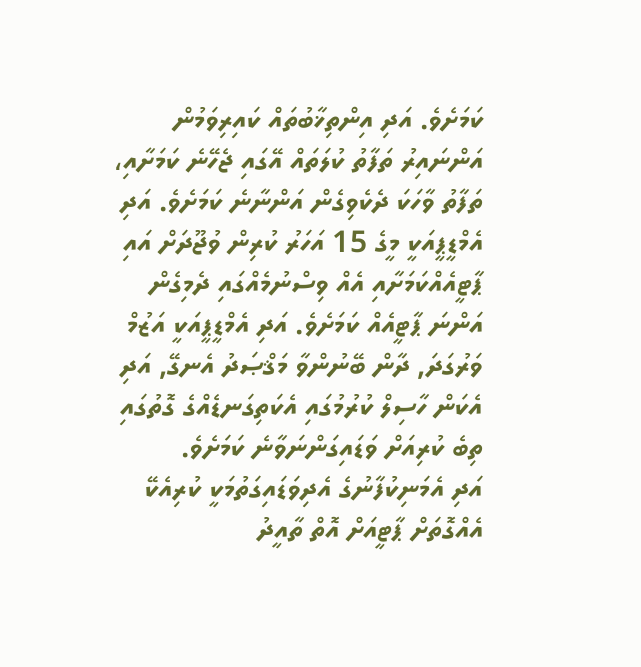ކަމަށެވެ. އަދި އިންތިޚާބުތައް ކައިރިވަމުން އަންނައިރު ތަފާތު ކުލަތައް އޭގައި ޖެހޭނެ ކަމަށާއި، ތަފާތު ވާހަކަ ދެކެވިގެން އަންނާނެ ކަމަށެވެ. އަދި އެމްޑީޕީއަކީ މީގެ 15 އަހަރު ކުރިން ވުޖޫދަށް އައި ޕާޓީއެއްކަމަށާއި އެއް ވިސްނުމެއްގައި ދެމިގެން އަންނަ ޕާޓީއެއް ކަމަށެވެ. އަދި އެމްޑީޕީއަކީ އަޒުމް ވަރުގަދަ, ދާން ބޭނުންވާ މަޤްޞަދު އެނގޭ, އަދި އެކަން ހާސިލް ކުރުމުގައި އެކަތިގަނޑެއްގެ ގޮތުގައި ތިބެ ކުރިއަށް ވަޑައިގަންނަވާނެ ކަމަށެވެ.
އަދި އެމަނިކުފާނުގެ އެދިވަޑައިގަތުމަކީ ކުރިއެކޭ އެއްގޮތަށް ޕާޓީއަށް އޮތް ތާއީދު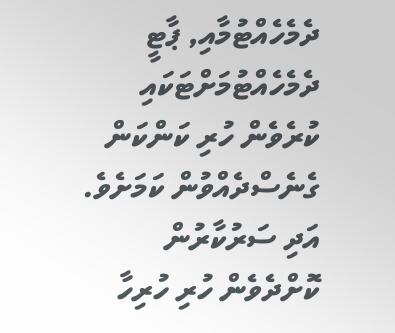ދެމެހެއްޓުމާއި, ޕާޓީ ދެމެހެއްޓުމަށްޓަކައި ކުރެވެން ހުރި ކަންކަން ގެނެސްދެއްވުން ކަމަށެވެ. އަދި ސަރުކާރުން ކޮށްދެވެން ހުރި ހުރިހާ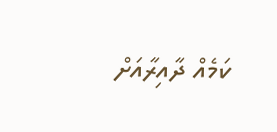ކަމެއް ދާއިރާއަށް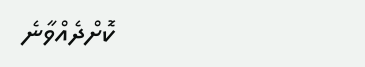ކޮށްދެއްވާނެ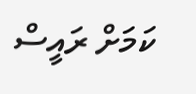ކަމަށް ރައީސް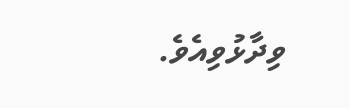ވިދާޅުވިއެވެ.